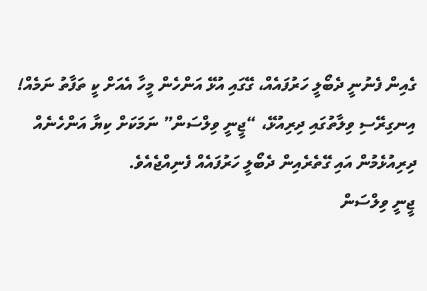ގެއިން ފެނުނީ ދެބޯލީ ހަރުފައެއް، ގޭގައި އުޅޭ އަންހެން މީހާ އެއަށް ކީ ތަފާތު ނަމެއް!
އިނގިރޭސި ވިލާތުގައި ދިރިއުޅޭ، “ޖީނީ ވިލްސަން” ނަމަކަށް ކިޔާ އަންހެނެއް ދިރިއުޅެމުން އައި ގޭތެރެއިން ދެބޯލީ ހަރުފައެއް ފެނިއްޖެއެވެ.
ޖީނީ ވިލްސަން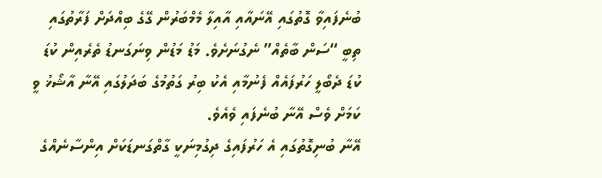ބުނެފައިވާ ގޮތުގައި އޭނައާއި އާއިލާ މެމްބަރުން ގޭގެ ބިއްދަށް ފަރާތުގައި ތިބީ “ސަން ބާތެއް” ނެގުނަށެވެ. މަޑު މަޑުން ވިނަގަނޑު ތެރެއިން ކުޑަ ކުޑަ ދެބޯލީ ހަރުފައެއް ފެނުމާއި އެކު ބިރު ގަތުމުގެ ބަދަލުގައި އޭނާ އާޝޯޚު ވީ ކަމަށް ވެސް އޭނާ ބުނެފައި ވެއެވެ.
އޭނާ ބުނިގޮތުގައި އެ ހަރުފައިގެ ދިގުމިނަކީ ގާތްގަނޑަކަށް އިންސާނެއްގެ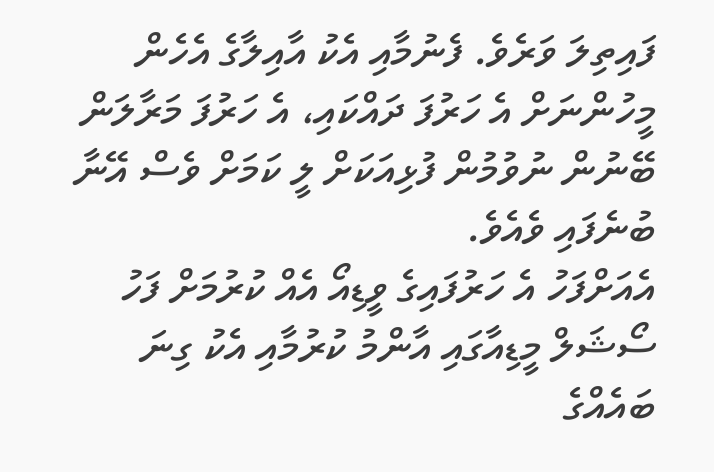ފައިތިލަ ވަރެވެ. ފެނުމާއި އެކު އާއިލާގެ އެހެން މީހުންނަށް އެ ހަރުފަ ދައްކައި، އެ ހަރުފަ މަރާލަން ބޭނުން ނުވުމުން ފުޅިއަކަށް ލީ ކަމަށް ވެސް އޭނާ ބުނެފައި ވެއެވެ.
އެއަށްފަހު އެ ހަރުފައިގެ ވީޑިއޯ އެއް ކުރުމަށް ފަހު ސޯޝަލް މީޑިއާގައި އާންމު ކުރުމާއި އެކު ގިނަ ބައެއްގެ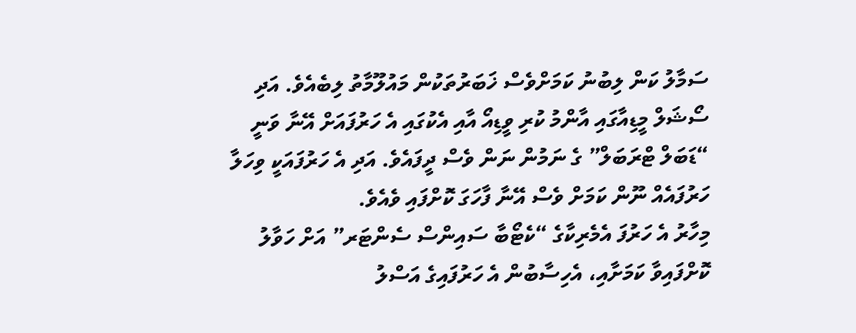ސަމާލު ކަން ލިބުނު ކަމަށްވެސް ޚަބަރުތަކުން މައުލޫމާތު ލިބެއެވެ. އަދި ސޯޝަލް މީޑިއާގައި އާންމު ކުރި ވީޑިއޯ އާއި އެކުގައި އެ ހަރުފައަށް އޭނާ ވަނީ “ޑަބަލް ޓްރަބަލް” ގެ ނަމުން ނަން ވެސް ދީފައެވެ. އަދި އެ ހަރުފައަކީ ވިހަލާ ހަރުފައެއް ނޫން ކަމަށް ވެސް އޭނާ ފާހަގަ ކޮށްފައި ވެއެވެ.
މިހާރު އެ ހަރުފަ އެމެރިކާގެ “ކެޓޯބާ ސައިންސް ސެންޓަރ” އަށް ހަވާލު ކޮށްފައިވާ ކަމަށާއި، އެހިސާބުން އެ ހަރުފައިގެ އަސްލު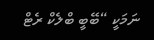ނަމަކީ “ބޭބީ ބްލެކް ރެޓް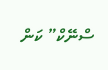ސްނޭކް” ކަން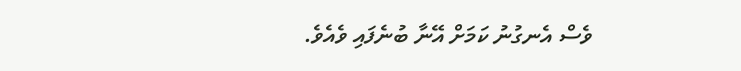ވެސް އެނގުނު ކަމަށް އޭނާ ބުނެފައި ވެއެވެ.